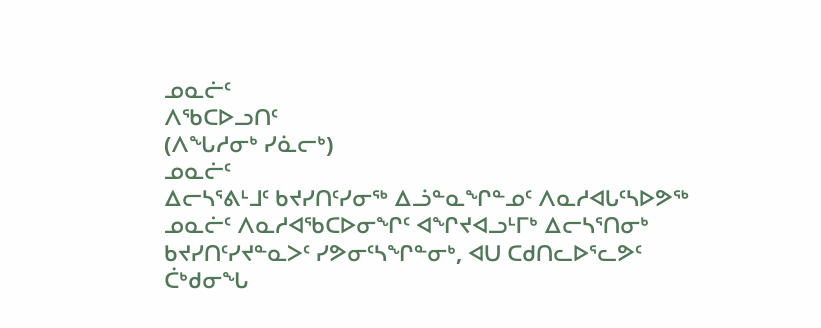ᓄᓇᓖᑦ
ᐱᖃᑕᐅᓗᑎᑦ
(ᐱᖓᓱᓂᒃ ᓯᓈᓕᒃ)
ᓄᓇᓖᑦ
ᐃᓕᓴᕐᕕᒻᒧᑦ ᑲᔪᓯᑎᑦᓯᓂᖅ ᐃᓘᓐᓇᖏᓐᓄᑦ ᐱᓇᓱᐊᒐᑦᓴᐅᕗᖅ
ᓄᓇᓖᑦ ᐱᓇᓱᐊᖃᑕᐅᓂᖏᑦ ᐊᖏᔪᐊᓗᒻᒥᒃ ᐃᓕᓴᕐᑎᓂᒃ
ᑲᔪᓯᑎᑦᓯᔪᓐᓇᐳᑦ ᓯᕗᓂᑦᓴᖏᓐᓂᒃ, ᐊᑌ ᑕᑯᑎᓚᐅᕐᓚᕗᑦ
ᑖᒃᑯᓂᖓ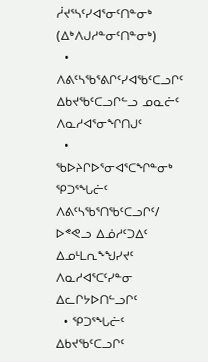ᓲᔪᕐᓴᑦᓯᐊᕐᓂᑦᑎᓐᓂᒃ (ᐃᒃᐱᒍᓱᓐᓂᑦᑎᓐᓂᒃ)
  • ᐱᕕᑦᓴᖃᕐᕕᒋᑦᓯᐊᖃᑦᑕᓗᒋᑦ ᐃᑲᔪᖃᑦᑕᓗᒋᓪᓗ ᓄᓇᓖᑦ ᐱᓇᓱᐊᕐᓂᖏᑎᒍᑦ
  • ᖃᐅᔨᒋᐅᕐᓂᐊᕐᑕᖏᓐᓂᒃ ᕿᑐᕐᖓᓖᑦ ᐱᕕᑦᓴᖃᕐᑎᖃᑦᑕᓗᒋᑦ/ ᐅᕝᕙᓗ ᐃᓅᓱᑦᑐᐃᑦ ᐃᓄᒻᒪᕆᖕᖑᓯᔪᑦ ᐱᓇᓱᐊᕐᑕᑦᓯᓐᓂ ᐃᓚᒋᔭᐅᑎᓪᓗᒋᑦ
  • ᕿᑐᕐᖓᓖᑦ ᐃᑲᔪᖃᑦᑕᓗᒋᑦ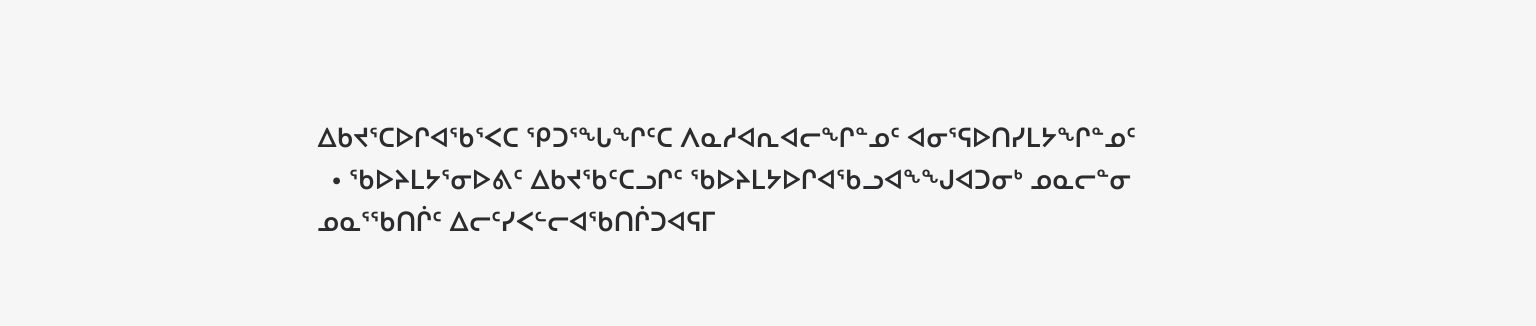ᐃᑲᔪᕐᑕᐅᒋᐊᖃᕐᐸᑕ ᕿᑐᕐᖓᖏᑦᑕ ᐱᓇᓱᐊᕆᐊᓕᖏᓐᓄᑦ ᐊᓂᕐᕋᐅᑎᓯᒪᔭᖏᓐᓄᑦ
  • ᖃᐅᔨᒪᔭᕐᓂᐅᕕᑦ ᐃᑲᔪᖃᑦᑕᓗᒋᑦ ᖃᐅᔨᒪᔭᐅᒋᐊᖃᓗᐊᖕᖑᐊᑐᓂᒃ ᓄᓇᓕᓐᓂ
ᓄᓇᕐᖃᑎᒌᑦ ᐃᓕᑦᓯᐸᓪᓕᐊᖃᑎᒌᑐᐊᕋᒥ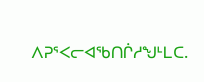ᐱᕈᕐᐸᓕᐊᖃᑎᒌᓱᖑᒻᒪᑕ.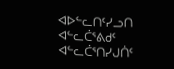ᐊᐅᓪᓚᑎᑦᓯᓗᑎ ᐊᓪᓚᑖᕐᕕᑯᑦ ᐊᓪᓚᑖᕐᑎᓯᒍᑏᑦ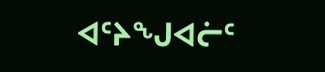ᐊᑦᔨᖑᐊᓖᑦ